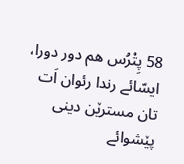58 پِتْرُس هم دور دورا، ایسّائے رندا رئوان اَت تان مسترێن دینی پێشوائے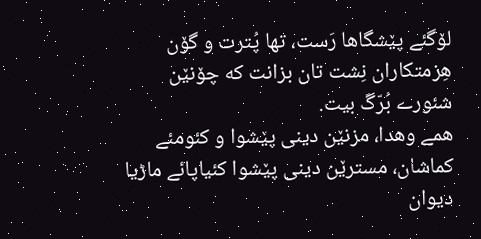لۆگئے پێشگاها رَست، تها پُترت و گۆن هِزمتکاران نِشت تان بزانت که چۆنێن شئورے بُرّگَ بیت.
همے وهدا، مزنێن دینی پێشوا و کئومئے کماشان، مسترێن دینی پێشوا کئیاپائے ماڑیا دیوان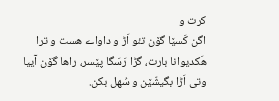کرت و
اگن کَسێا گۆن تئو اَڑ و داواے هست و ترا هَکدیوانا بارت، گڑا رَسَگا پێسر، راها گۆن آییا وتی اَڑا بگیشّێن و سُهل بکن.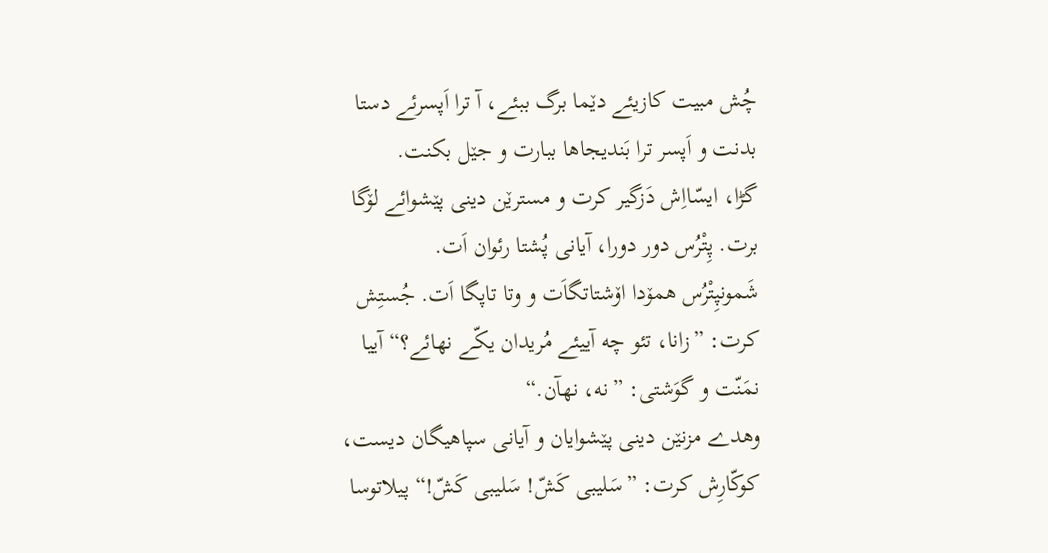چُش مبیت کازیئے دێما برگ ببئے، آ ترا اَپسرئے دستا بدنت و اَپسر ترا بَندیجاها ببارت و جێل بکنت.
گڑا، ایسّااِش دَزگیر کرت و مسترێن دینی پێشوائے لۆگا برت. پِتْرُس دور دورا، آیانی پُشتا رئوان اَت.
شَمونپِتْرُس همۆدا اۆشتاتگاَت و وتا تاپگا اَت. جُستِش کرت: ”زانا، تئو چه آییئے مُریدان یکّے نهائے؟“ آییا نمَنّت و گوَشتی: ”نه، نهآن.“
وهدے مزنێن دینی پێشوایان و آیانی سپاهیگان دیست، کوکّارِش کرت: ”سَلیبی کَشّ! سَلیبی کَشّ!“ پیلاتوسا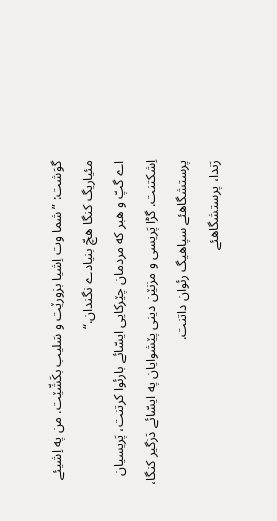گوَشت: ”شما وت اِشیا بزورێت و سَلیب بکَشّێت. من په اِشیئے مئیاریگ کنگا هچّ بنیادے نگندان.“
اے گپّ و هبر که مردمان چێرکایی ایسّائے بارئوا کرتنت، پَریسیان اِشکتنت. گڑا پَریسی و مزنێن دینی پێشوایان په ایسّائے دَزگیر کنگا، پرستشگاهئے سپاهیگ رئوان داتنت.
رَندا، پرستشگاهئے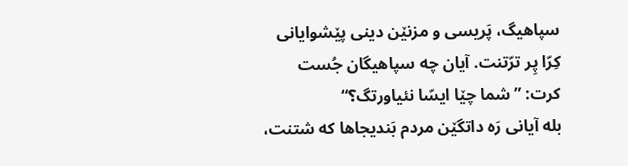سپاهیگ، پَریسی و مزنێن دینی پێشوایانی کِرّا پِر ترّتنت. آیان چه سپاهیگان جُست کرت: ”شما چێا ایسّا نئیاورتگ؟“
بله آیانی رَه داتگێن مردم بَندیجاها که شتنت،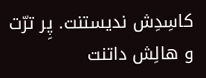کاسِدِش ندیستنت. پِر ترّت و هالِش داتنت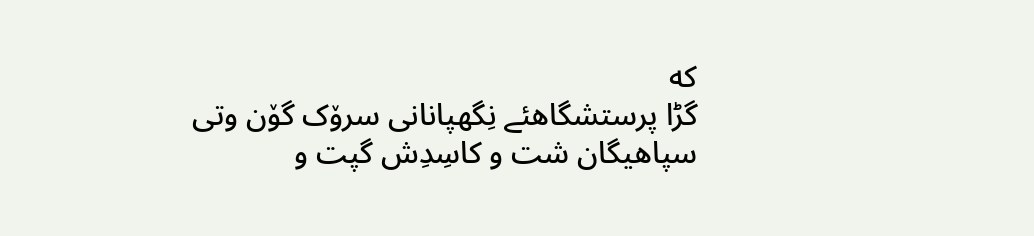که
گڑا پرستشگاهئے نِگهپانانی سرۆک گۆن وتی سپاهیگان شت و کاسِدِش گپت و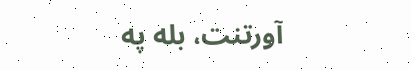آورتنت، بله په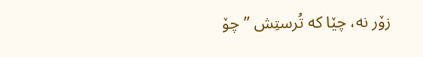زۆر نه، چێا که تُرستِش ”چۆ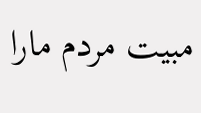مبیت مردم مارا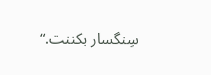سِنگسار بکننت.“